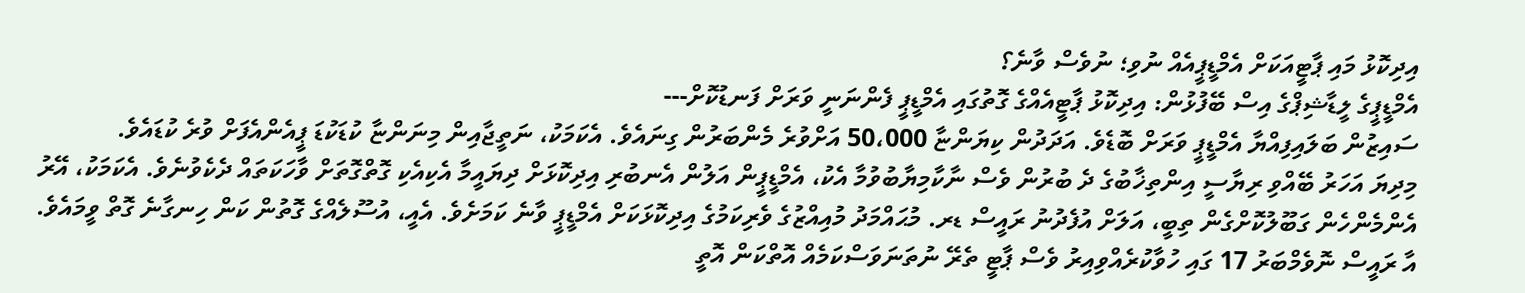އިދިކޮޅު މައި ޕާޓީއަކަށް އެމްޑީޕީއެއް ނުވި؛ ނުވެސް ވާނެ؟
އެމްޑީޕީގެ ލީޑާޝިޕްގެ އިސް ބޭފުޅުން: އިދިކޮޅު ޕާޓީއެއްގެ ގޮތުގައި އެމްޑީޕީ ފެންނަނީ ވަރަށް ފަނޑުކޮށް---
ސައިޒުން ބަލައިފިއްޔާ އެމްޑީޕީ ވަރަށް ބޮޑެވެ. އަދަދުން ކިޔަންޏާ 50،000 އަށްވުރެ މެންބަރުން ގިނައެވެ. އެކަމަކު، ނަތީޖާއިން މިނަންޏާ ކުޑަކުޑަ ޕީއެންއެފަށް ވުރެ ކުޑައެވެ.
މިދިޔަ އަހަރު ބޭއްވި ރިޔާސީ އިންތިޚާބުގެ ދެ ބުރުން ވެސް ނާކާމިޔާބުވުމާ އެކު، އެމްޑީޕީން އަލުން އެނބުރި އިދިކޮޅަށް ދިޔައީމާ އެކިއެކި ގޮތްގޮތަށް ވާހަކަތައް ދެކެވުނެވެ. އެކަމަކު، އޭރު އެންމެންހެން ގަބޫލުކޮށްގެން ތިބީ، އަލަށް އުފެދުނު ރައީސް ޑރ. މުޙައްމަދު މުއިއްޒުގެ ވެރިކަމުގެ އިދިކޮޅަކަށް އެމްޑީޕީ ވާނެ ކަމަށެވެ. އެއީ، އުސޫލެއްގެ ގޮތުން ކަން ހިނގާނެ ގޮތް ވީމައެވެ.
އާ ރައީސް ނޮވެމްބަރު 17 ގައި ހުވާކުރެއްވިއިރު ވެސް ޕާޓީ ތެރޭ ނުތަނަވަސްކަމެއް އޮތްކަން އޮތީ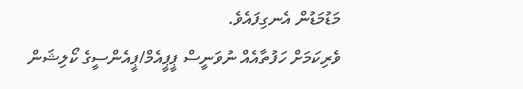މަޑުމަޑުން އެނގިފައެވެ.
ވެރިކަމަށް ހަފުތާއެއް ނުވަނީސް ޕީޕީއެމް/ޕީއެންސީގެ ކޯލިޝަން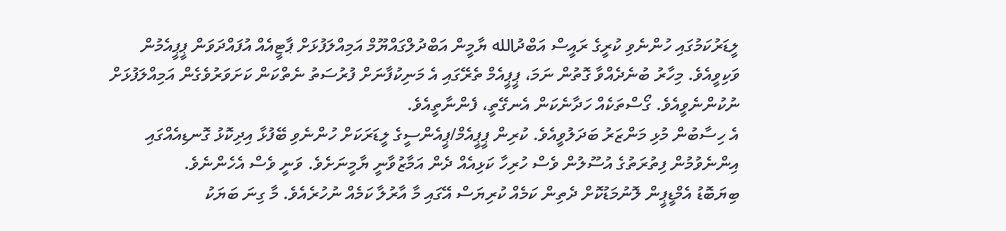ލީޑަރުކަމުގައި ހުންނެވި ކުރީގެ ރައީސް އަބްދުالله ޔާމީން އަބްދުލްގައްޔޫމް އަމިއްލަފުޅަށް ޕާޓީއެއް އުފައްދަވަން ޕީޕީއެމުން ވަކިވީއެވެ. މިހާރު ބުނެދެއްވާ ގޮތުން ނަމަ، ޕީޕީއެމް ތެރޭގައި އެ މަނިކުފާނަށް ފުރުސަތު ނެތްކަން ކަށަވަރުވެގެން އަމިއްލަފުޅަށް ނުކުންނެވީއެވެ. ގޯސްތަކެއް ހަދާނެކަން އެނގޭތީ، ފެންނާތީއެވެ.
އެ ހިސާބުން މުޅި މަންޒަރު ބަދަލުވީއެވެ. ކުރިން ޕީޕީއެމް/ޕީއެންސީގެ ލީޑަރަކަށް ހުންނެވި ބޭފުޅާ އިދިކޮޅު ގޮނޑިއެއްގައި އިންނެވުމުން ފިތުރަތުގެ އުސޫލުން ވެސް ހުރިހާ ކަޅިއެއް ދެން އަމާޒުވާނީ ޔާމީނަށެވެ. ވަނީ ވެސް އެހެންނެވެ.
ބިޔަބޮޑު އެމްޑީޕީން ލޮނުމަޑުކޮށް ދެތިން ކަމެއް ކުރިޔަސް އޭގައި މާ އާރުލާ ކަމެއް ނުހުރެއެވެ. މާ ގިނަ ބަޔަކު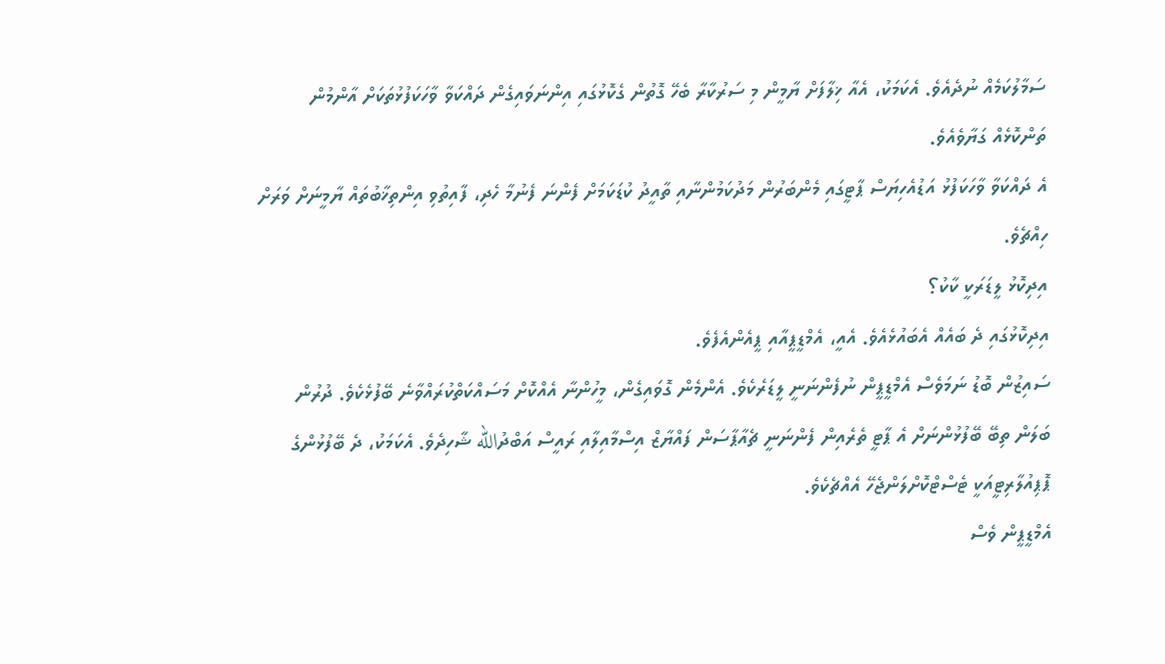ސަމާލުކަމެއް ނުދެއެވެ. އެކަމަކު، އެއާ ޚިލާފަށް ޔާމީން މި ސަރުކާރާ ބެހޭ ގޮތުން ގެކޮޅުގައި އިންނަވައިގެން ދައްކަވާ ވާހަކަފުޅުތަކަށް އާންމުން ތަންކޮޅެއް ގަޔާވެއެވެ.
އެ ދައްކަވާ ވާހަކަފުޅު އަޑުއެހިޔަސް ޕާޓީގައި މެންބަރުން މަދުކަމުންނާއި ތާއީދު ކުޑަކަމަށް ފެންނަ ފެނުމާ ހެދި، ފާއިތުވި އިންތިޚާބުތައް ޔާމީނަށް ވަރަށް ހިއްޗެވެ.
އިދިކޮޅު ލީޑަރަކީ ކާކު؟
އިދިކޮޅުގައި ދެ ބައެއް އެބައުޅެއެވެ. އެއީ، އެމްޑީޕީއާއި ޕީއެންއެފެވެ.
ސައިޒުން ބޮޑު ނަމަވެސް އެމްޑީޕީން ނުފެންނަނީ ލީޑަރެކެވެ. އެންމެން ގޮވައިގެން، މީހުންނާ އެއްކޮށް މަސައްކަތްކުރައްވާނެ ބޭފުޅެކެވެ. ދުރުން ބަލަން ތިބޭ ބޭފުޅުންނަށް އެ ޕާޓީ ތެރެއިން ފެންނަނީ ޗެއާޕާސަން ފައްޔާޒް އިސްމާއިލާއި ރައީސް އަބްދުالله ޝާހިދެވެ. އެކަމަކު، ދެ ބޭފުޅުންގެ ޕޮޕިއުލާރިޓީއަކީ ޓެސްޓްކޮށްލަންޖެހޭ އެއްޗެކެވެ.
އެމްޑީޕީން ވެސް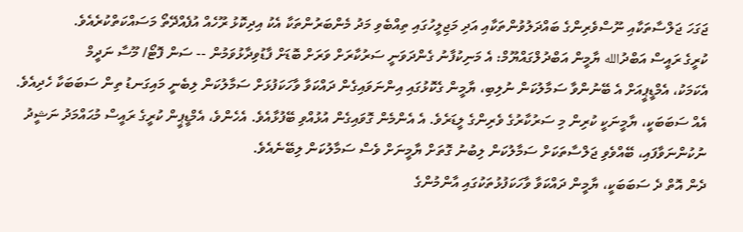ޖަގަހަ ޖަލްސާތަކާއި ނޫސްވެރިންގެ ބައްދަލުވުންތަކާއި އަދި މަޖިލީހުގައި ތިއްބެވި މަދު މެންބަރުންތަކާ އެކު އިދިކޮޅު ރޫހެއް އުފެއްދޭތޯ މަސައްކަތްކުރެއެވެ.
ކުރީގެ ރައީސް އަބްދުالله ޔާމީން އަބްދުލްގައްޔޫމް: އެ މަނިކުފާނު ގެންދަވަނީ ސަރުކާރަށް ވަރަށް ބޮޑަށް ފާޑުވިދާޅުވަމުން -- ސަން ފޮޓޯ/ މޫސާ ނަދީމް
އެކަމަކު، އެމްޑީޕީއަށް އެ ބޭނުންވާ ސަމާލުކަން ނުލިބި، ޔާމީން ގެކޮޅުގައި އިންނަވައިގެން ދައްކަވާ ވާހަކަފުޅަށް ސަމާލުކަން ލިބެނީ މައިގަނޑު ތިން ސަބަބަކާ ހެދިއެވެ. އެއް ސަބަބަކީ، ޔާމީނަކީ ކުރިން މި ސަރުކާރުގެ ވެރިންގެ ލީޑަރެވެ. އެ އެންމެން ގޮވައިގެން އުޅުއްވި ބޭފުޅާއެވެ. އެހެންވެ، އެމްޑީޕީން ކުރީގެ ރައީސް މުޙައްމަދު ނަޝީދު ނުކުންނަވާފައި، ބޭއްވެވި ޖަލްސާތަކަށް ސަމާލުކަން ލިބުނު ގޮތަށް ޔާމީނަށް ވެސް ސަމާލުކަން ލިބޭނެއެވެ.
ދެން އޮތް ދެ ސަބަބަކީ، ޔާމީން ދައްކަވާ ވާހަކަފުޅުތަކުގައި އާންމުންގެ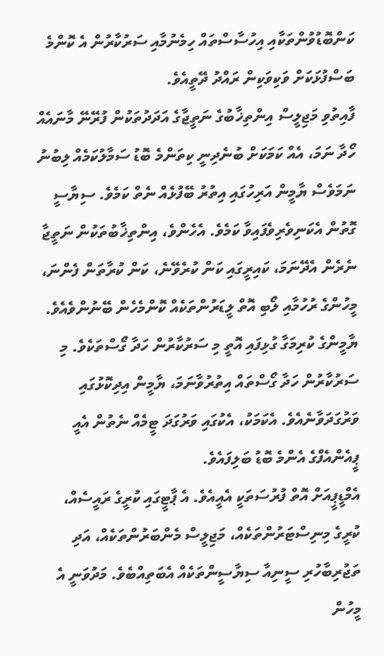ކަންބޮޑުވުންތަކާއި އިހުސާސްތައް ހިމެނުމާއި ސަރުކާރުން އެ ކޮންމެ ބަސްފުޅަކަށް ވަކިވަކިން ރައްދު ދޭތީއެވެ.
ފާއިތުވި މަޖިލީސް އިންތިޚާބުގެ ނަތީޖާގެ އަދަދުތަކުން ފުރޭނޭ މާނައެއް ހޯދާ ނަމަ، އެއް ކަމަކަށް ބުނެދިނީ ކިތަންމެ ބޮޑު ސަމާލުކަމެއް ލިބުނު ނަމަވެސް ޔާމީން އަރިހުގައި އިތުރު ބޭފުޅެއް ނެތް ކަމެވެ. ސިޔާސީ ގޮތުން އެކަނިވެރިވެފައިވާ ކަމެވެ. އެހެންވެ، އިންތިޚާބުތަކުން ނަތީޖާ ނެރެން އެދޭނަމަ، ކައިރީގައި ކަން ކުރެވޭނެ، ކަން ކުރާތަން ފެންނަ، މީހުންގެ ރުހުމާއި ލޯބި އޮތް ލީޑަރުންތަކެއް ކޮންމެހެން ބޭނުންވެއެވެ.
ޔާމީންގެ ކުރިމަގާ ގުޅިފައި އޮތީ މި ސަރުކާރުން ހަދާ ގޯސްތަކެވެ. މި ސަރުކާރުން ހަދާ ގޯސްތައް އިތުރުވާނަމަ، ޔާމީން އިދިކޮޅުގައި ވަރުގަދަވާނެއެވެ. އެކަމަކު، އެކުގައި ވަރުގަދަ ޓީމެއް ނެތުން އެއީ ޕީއެންއެފްގެ އެންމެ ބޮޑު ބަލިފައެވެ.
އެމްޑީޕީއަށް އޮތް ފުރުސަތަކީ އެއީއެވެ. އެ ޕާޓީގައި ކުރީގެ ރައީސެއް، ކުރީގެ މިނިސްޓަރުންތަކެއް، މަޖިލީސް މެންބަރުންތަކެއް، އަދި ތަޖުރިބާހުރި ސީނިއާ ސިޔާސީންތަކެއް އެބަތިއްބެވެ. މަދުވަނީ އެ މީހުން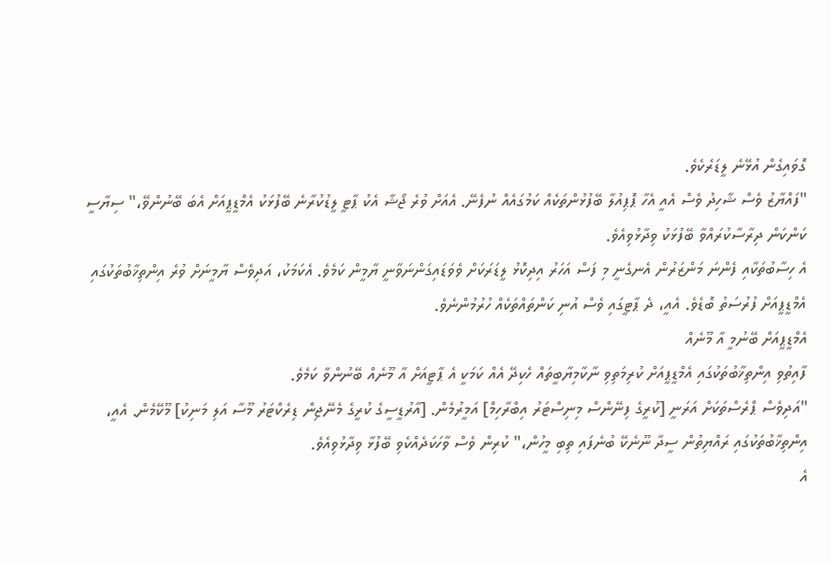ގޮވައިގެން އުޅޭނެ ލީޑަރެކެވެ.
"ފައްޔާޒު ވެސް ޝާހިދު ވެސް އެއީ އެހާ ޕޮޕިއުލާ ބޭފުޅުންތަކެއް ކަމުގައެއް ނުފެނޭ. އެއަށް ވުރެ ޖޯޝާ އެކު ޕާޓީ ލީޑުކުރާނެ ބޭފުޅަކު އެމްޑީޕީއަށް އެބަ ބޭނުންވޭ،" ސިޔާސީ ކަންކަން ދިރާސާކުރައްވާ ބޭފުޅަކު ވިދާޅުވިއެވެ.
އެ ހިސާބުތަކާއި ފެންނަ މަންޒަރުން އެނގެނީ މި ފަސް އަހަރު އިދިކޮޅު ލީޑަރަކަށް ވެވަޑައިގަންނަވާނީ ޔާމީން ކަމެވެ. އެކަމަކު، އަދިވެސް ޔާމީނަށް ވުރެ އިންތިޚާބުތަކުގައި އެމްޑީޕީއަށް ފުރުސަތު ބޮޑެވެ. އެއީ، ދެ ޕާޓީގައި ވެސް އުނި ކަންތައްތަކެއް ހުރުމުންނެވެ.
އެމްޑީޕީއަށް ބޭނުމީ އާ މޫނެއް
ފާއިތުވި އިންތިޚާބުތަކުގައި އެމްޑީޕީއަށް ކުރިމަތިވި ނާކާމިޔާބީތައް ހެކިދޭ އެއް ކަމަކީ އެ ޕާޓީއަށް އާ މޫނެއް ބޭނުންވާ ކަމެވެ.
"އަދިވެސް ޕްރެސްތަކަށް އަރަނީ [ކުރީގެ ފިނޭންސް މިނިސްޓަރު އިބްރާހިމް] އަމީރުމެން. [އާރުޑީސީގެ ކުރީގެ މެނޭޖިން ޑިރެކްޓަރު މޫސާ އަލި މަނިކު] މޫކޭމެން. އެއީ، އިންތިޚާބުތަކުގައި ރައްޔިތުން ސީދާ ނޫނެކޭ ބުނެފައި ތިބި މީހުން،" ކުރިން ވެސް ވާހަކަދެއްކެވި ބޭފުޅާ ވިދާޅުވިއެވެ.
އެ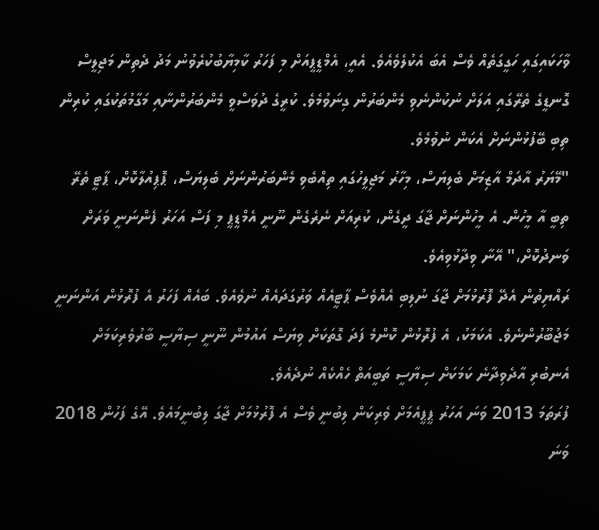ވާހަކައިގައި ހަގީގަތެއް ވެސް އެބަ އެކުލެވެއެވެ. އެއީ، އެމްޑީޕީއަށް މި ފަހަރު ކާމިޔާބުކުރެވުނު މަދު ދެތިން މަޖިލީސް ގޮނޑީގެ ތެރޭގައި އަލަށް ނުކުންނެވި މެންބަރުން ގިނަވުމެވެ. ކުރީގެ ދުވަސްވީ މެންބަރުންނާއި މަގާމުތަކުގައި ކުރިން ތިބި ބޭފުޅުންނަށް އެކަން ނުވުމެވެ.
"މޭޔަރު އާދަމް އާޒިމަށް ބެލިޔަސް، މިހާރު މަޖިލީހުގައި ތިއްބެވި މެންބަރުންނަށް ބެލިޔަސް، ޕޮޕިއުލާކޮށް، ޕާޓީ ތެރޭ ތިބީ އާ މީހުން. އެ މީހުންނަށް ޖާގަ ދީގެން، ކުރިއަށް ނެރެގެން ނޫނީ އެމްޑީޕީ މި ފަސް އަހަރު ފެންނަނީ ވަރަށް ވަނދުކޮށް،" އޭނާ ވިދާޅުވިއެވެ.
ރައްޔިތުން އެދޭ ފޮރުޅުމަށް ޖާގަ ނުލިބި އެއްވެސް ޕާޓީއެއް ވަރުގަދައެއް ނުވެއެވެ. ބައެއް ފަހަރު އެ ފުރޮޅުން އަންނަނީ މަޖުބޫރުންނެވެ. އެކަމަކު، އެ ފުރޮޅުން ކޮންމެ ފަދަ ގޮތަކަށް ވިޔަސް އައުމުން ނޫނީ ސިޔާސީ ބާރުވެރިކަމަށް އެނބުރި އާދެވިދާނެ ކަމަކަށް ސިޔާސީ ތަބީއަތް ހެއްކެއް ނުދެއެވެ.
ފުރަތަމަ 2013 ވަނަ އަހަރު ޕީޕީއެމަށް ވެރިކަން ލިބުނީ ވެސް އެ ފޮރުޅުމަށް ޖާގަ ލިބުނީމައެވެ. އޭގެ ފަހުން 2018 ވަނަ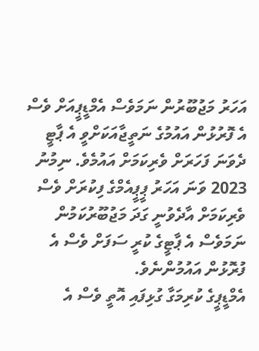އަހަރު މަޖުބޫރުން ނަމަވެސް އެމްޑީޕީއަށް ވެސް އެ ފޮރުޅުން އައުމުގެ ނަތީޖާއަކަށްވީ އެ ޕާޓީ ދެވަނަ ފަހަރަށް ވެރިކަމަށް އައުމެވެ. ނިމުނު 2023 ވަނަ އަހަރު ޕީޕީއެމްގެ ފިކުރަށް ވެސް ވެރިކަމަށް އާދެވުނީ ގަދަ މަޖުބޫރުކަމުން ނަމަވެސް އެ ޕާޓީގެ ކުރީ ސަފަށް ވެސް އެ ފުރޮޅުން އައުމުންނެވެ.
އެމްޑީޕީގެ ކުރިމަގާ ގުޅިފައި އޮތީ ވެސް އެ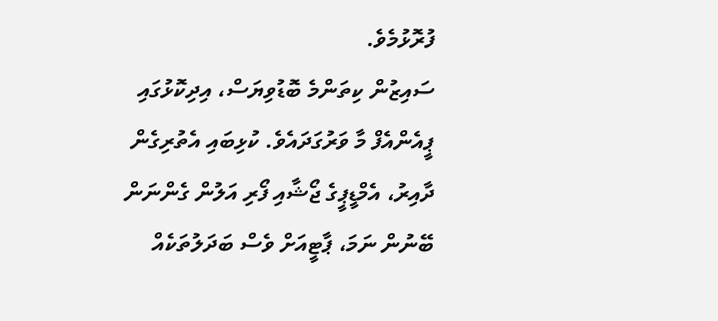ފުރޮޅުމެވެ.
ސައިޒުން ކިތަންމެ ބޮޑުވިޔަސް، އިދިކޮޅުގައި ޕީއެންއެފް މާ ވަރުގަދައެވެ. ކުޅިބައި އެތުރިގެން ދާއިރު، އެމްޑީޕީގެ ޖޯޝާއި ފޯރި އަލުން ގެންނަން ބޭނުން ނަމަ، ޕާޓީއަށް ވެސް ބަދަލުތަކެއް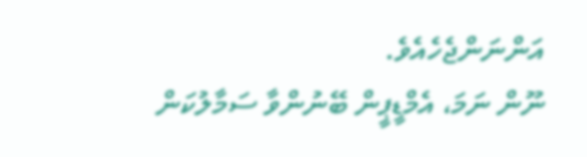އަންނަންޖެހެއެވެ.
ނޫން ނަމަ، އެމްޑީޕީން ބޭނުންވާ ސަމާލުކަން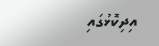އިދިކޮޅުގައި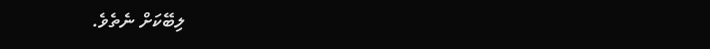ލިބޭކަށް ނެތެވެ.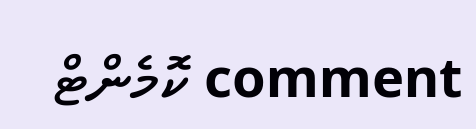comment ކޮމެންޓް